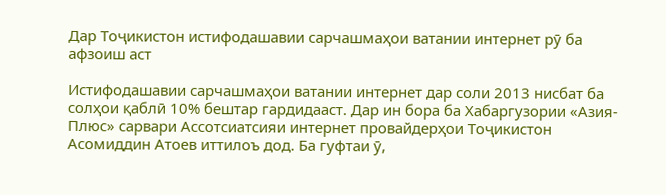Дар Тоҷикистон истифодашавии сарчашмаҳои ватании интернет рӯ ба афзоиш аст

Истифодашавии сарчашмаҳои ватании интернет дар соли 2013 нисбат ба солҳои қаблӣ 10% бештар гардидааст. Дар ин бора ба Хабаргузории «Азия-Плюс» сарвари Ассотсиатсияи интернет провайдерҳои Тоҷикистон Асомиддин Атоев иттилоъ дод. Ба гуфтаи ӯ,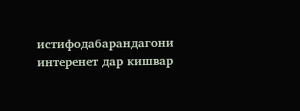истифодабарандагони интеренет дар кишвар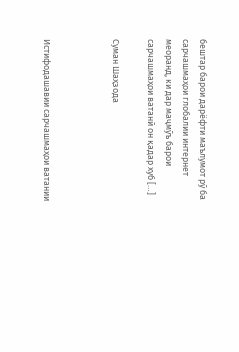бештар барои дарёфти маълумот рӯ ба сарчашмаҳои глобалии интернет меоранд, ки дар маҷмӯъ барои сарчашмаҳои ватанӣ он қадар хуб […]

Суман Шаҳзода



Истифодашавии сарчашмаҳои ватании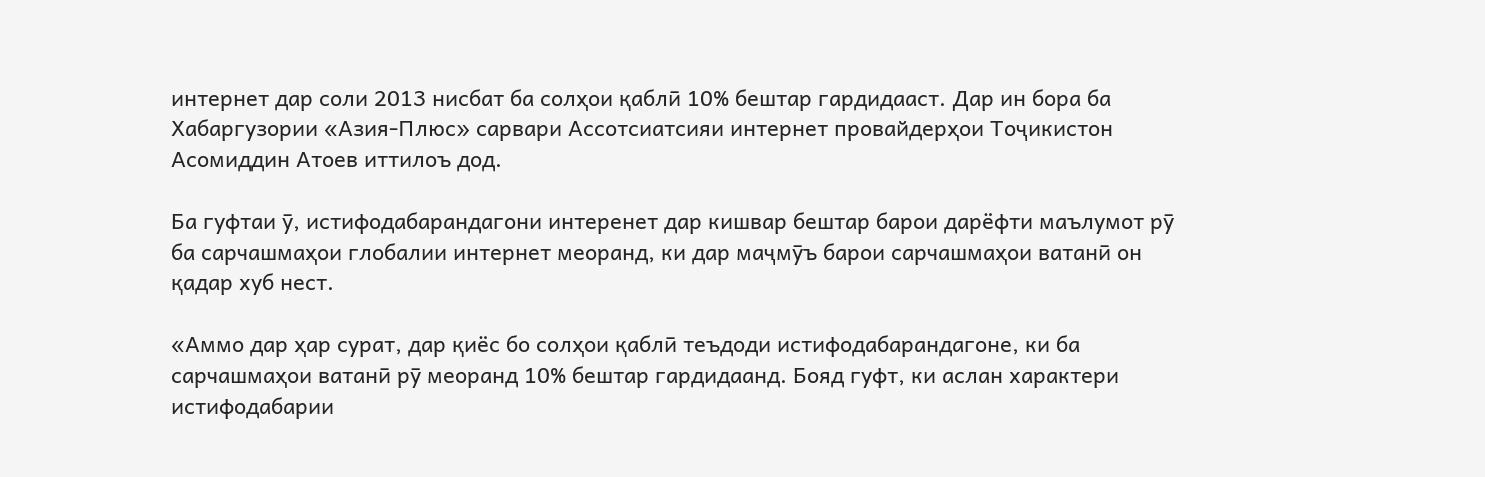интернет дар соли 2013 нисбат ба солҳои қаблӣ 10% бештар гардидааст. Дар ин бора ба Хабаргузории «Азия-Плюс» сарвари Ассотсиатсияи интернет провайдерҳои Тоҷикистон Асомиддин Атоев иттилоъ дод.

Ба гуфтаи ӯ, истифодабарандагони интеренет дар кишвар бештар барои дарёфти маълумот рӯ ба сарчашмаҳои глобалии интернет меоранд, ки дар маҷмӯъ барои сарчашмаҳои ватанӣ он қадар хуб нест.

«Аммо дар ҳар сурат, дар қиёс бо солҳои қаблӣ теъдоди истифодабарандагоне, ки ба сарчашмаҳои ватанӣ рӯ меоранд 10% бештар гардидаанд. Бояд гуфт, ки аслан характери истифодабарии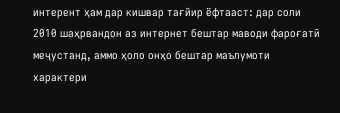интерент ҳам дар кишвар тағйир ёфтааст: дар соли 2010 шаҳрвандон аз интернет бештар маводи фароғатӣ меҷустанд, аммо ҳоло онҳо бештар маълумоти характери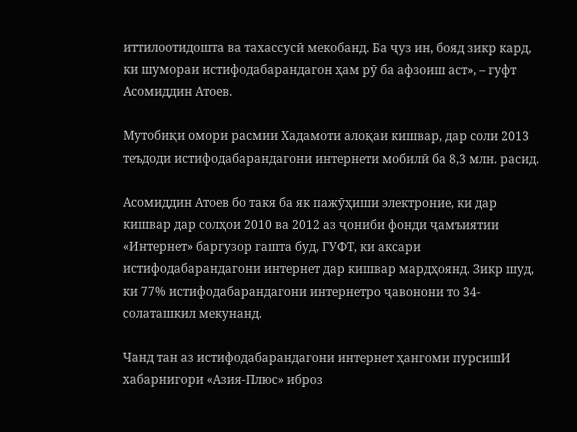иттилоотидошта ва тахассусӣ мекобанд. Ба ҷуз ин, бояд зикр кард, ки шумораи истифодабарандагон ҳам рӯ ба афзоиш аст», – гуфт Асомиддин Атоев.

Мутобиқи омори расмии Хадамоти алоқаи кишвар, дар соли 2013 теъдоди истифодабарандагони интернети мобилӣ ба 8,3 млн. расид.

Асомиддин Атоев бо такя ба як пажӯҳиши электроние, ки дар кишвар дар солҳои 2010 ва 2012 аз ҷониби фонди ҷамъиятии «Интернет» баргузор гашта буд, ГУФТ, ки аксари истифодабарандагони интернет дар кишвар мардҳоянд. Зикр шуд, ки 77% истифодабарандагони интернетро ҷавонони то 34-солаташкил мекунанд.

Чанд тан аз истифодабарандагони интернет ҳангоми пурсишИ хабарнигори «Азия-Плюс» иброз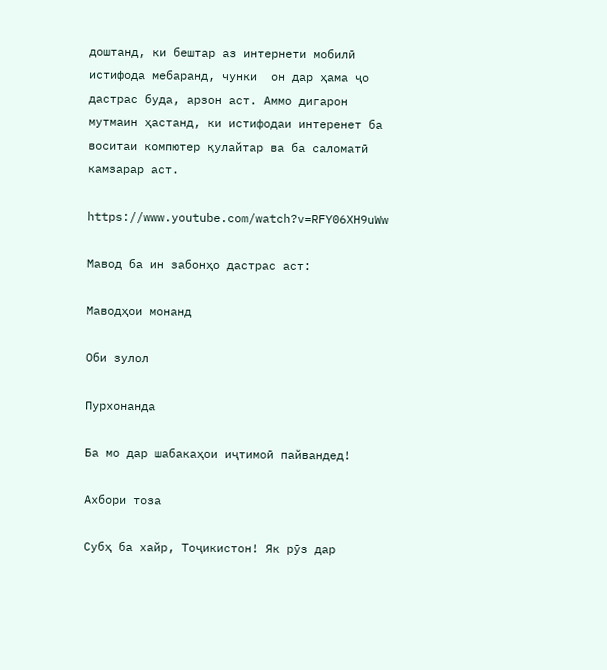доштанд, ки бештар аз интернети мобилӣ истифода мебаранд, чунки  он дар ҳама ҷо дастрас буда, арзон аст. Аммо дигарон мутмаин ҳастанд, ки истифодаи интеренет ба воситаи компютер қулайтар ва ба саломатӣ камзарар аст.

https://www.youtube.com/watch?v=RFY06XH9uWw

Мавод ба ин забонҳо дастрас аст:

Маводҳои монанд

Оби зулол

Пурхонанда

Ба мо дар шабакаҳои иҷтимоӣ пайвандед!

Ахбори тоза

Субҳ ба хайр, Тоҷикистон! Як рӯз дар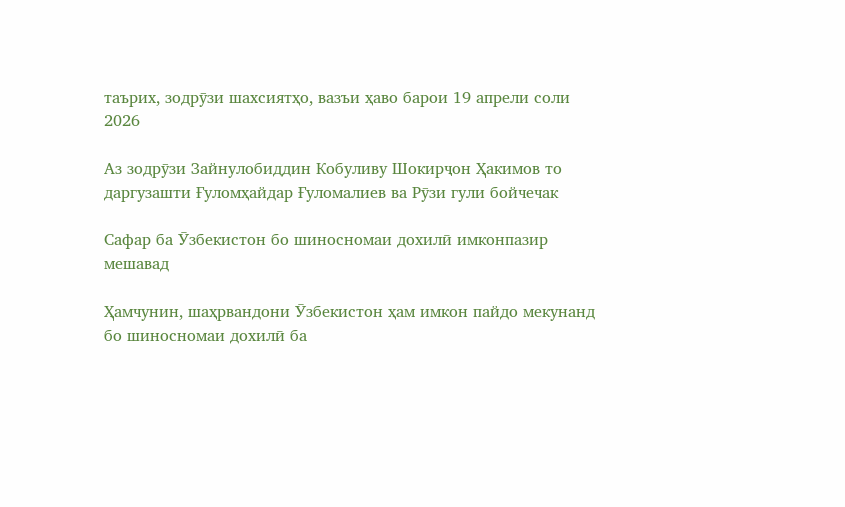таърих, зодрӯзи шахсиятҳо, вазъи ҳаво барои 19 апрели соли 2026

Аз зодрӯзи Зайнулобиддин Кобуливу Шокирҷон Ҳакимов то даргузашти Ғуломҳайдар Ғуломалиев ва Рӯзи гули бойчечак

Сафар ба Ӯзбекистон бо шиносномаи дохилӣ имконпазир мешавад

Ҳамчунин, шаҳрвандони Ӯзбекистон ҳам имкон пайдо мекунанд бо шиносномаи дохилӣ ба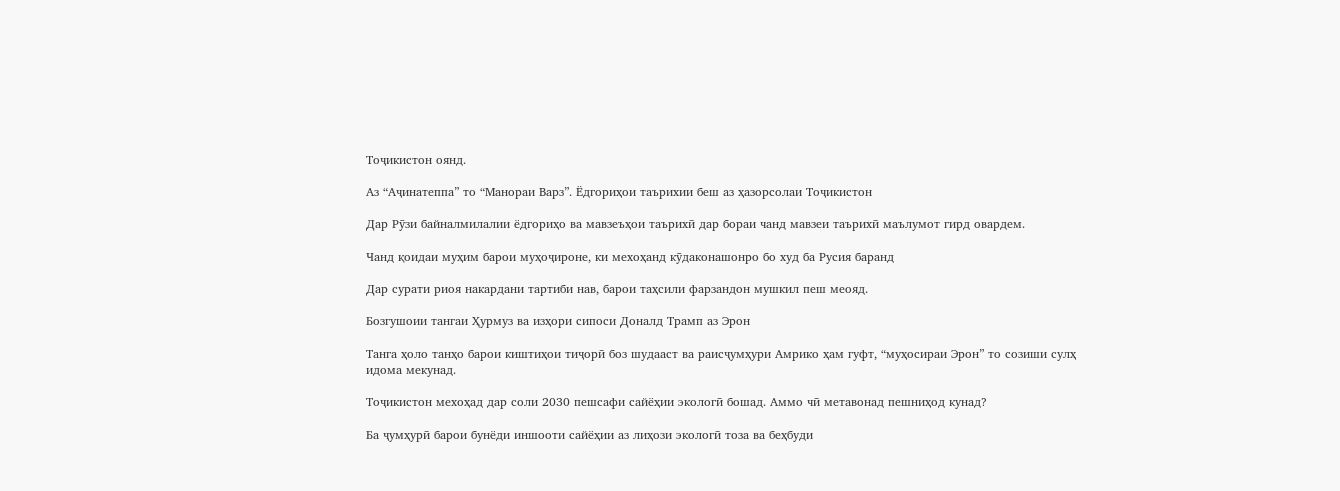Тоҷикистон оянд.

Аз “Аҷинатеппа” то “Манораи Варз”. Ёдгориҳои таърихии беш аз ҳазорсолаи Тоҷикистон

Дар Рӯзи байналмилалии ёдгориҳо ва мавзеъҳои таърихӣ дар бораи чанд мавзеи таърихӣ маълумот гирд овардем.

Чанд қоидаи муҳим барои муҳоҷироне, ки мехоҳанд кӯдаконашонро бо худ ба Русия баранд

Дар сурати риоя накардани тартиби нав, барои таҳсили фарзандон мушкил пеш меояд.

Бозгушоии тангаи Ҳурмуз ва изҳори сипоси Доналд Трамп аз Эрон

Танга ҳоло танҳо барои киштиҳои тиҷорӣ боз шудааст ва раисҷумҳури Амрико ҳам гуфт, “муҳосираи Эрон” то созиши сулҳ идома мекунад.

Тоҷикистон мехоҳад дар соли 2030 пешсафи сайёҳии экологӣ бошад. Аммо чӣ метавонад пешниҳод кунад?

Ба ҷумҳурӣ барои бунёди иншооти сайёҳии аз лиҳози экологӣ тоза ва беҳбуди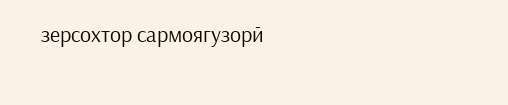зерсохтор сармоягузорӣ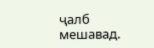ҷалб мешавад.